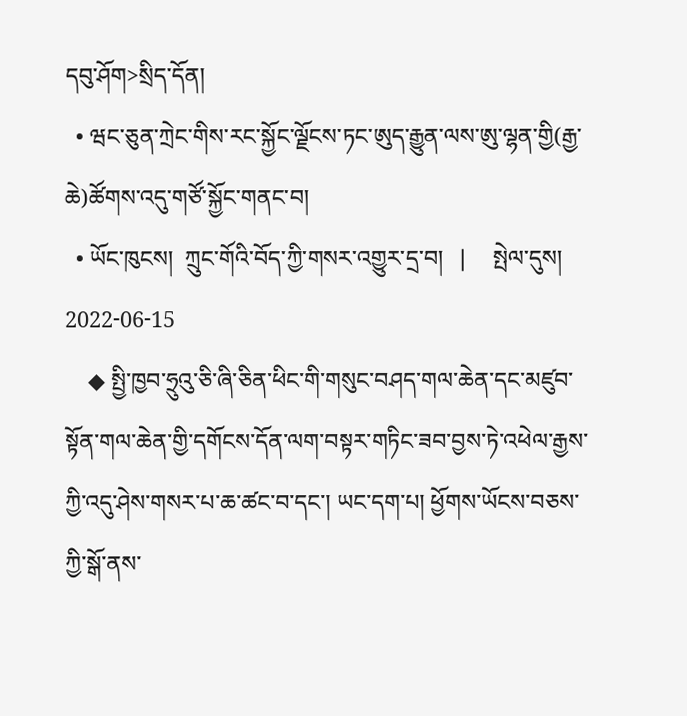དབུ་ཤོག>སྲིད་དོན།
  • ཝང་ཅུན་ཀྲེང་གིས་རང་སྐྱོང་ལྗོངས་ཏང་ཨུད་རྒྱུན་ལས་ཨུ་ལྷན་གྱི(རྒྱ་ཆེ)ཚོགས་འདུ་གཙོ་སྐྱོང་གནང་བ།
  • ཡོང་ཁུངས།  ཀྲུང་གོའི་བོད་ཀྱི་གསར་འགྱུར་དྲ་བ།   |     སྤེལ་དུས།  2022-06-15
    ◆ སྤྱི་ཁྱབ་ཧྲུའུ་ཅི་ཞི་ཅིན་ཕིང་གི་གསུང་བཤད་གལ་ཆེན་དང་མཛུབ་སྟོན་གལ་ཆེན་གྱི་དགོངས་དོན་ལག་བསྟར་གཏིང་ཟབ་བྱས་ཏེ་འཕེལ་རྒྱས་ཀྱི་འདུ་ཤེས་གསར་པ་ཆ་ཚང་བ་དང་། ཡང་དག་པ། ཕྱོགས་ཡོངས་བཅས་ཀྱི་སྒོ་ནས་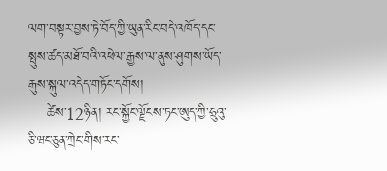ལག་བསྟར་བྱས་ཏེ་བོད་ཀྱི་ཡུན་རིང་བདེ་འཁོད་དང་སྤུས་ཚད་མཐོ་བའི་འཕེལ་རྒྱས་ལ་ནུས་ཤུགས་ཡོད་རྒུས་སྐུལ་འདེད་གཏོང་དགོས།
    ཚེས་12ཉིན། རང་སྐྱོང་ལྗོངས་ཏང་ཨུད་ཀྱི་ཧྲུའུ་ཅི་ཝང་ཅུན་ཀྲེང་གིས་རང་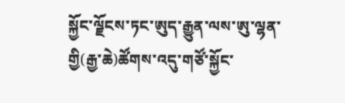སྐྱོང་ལྗོངས་ཏང་ཨུད་རྒྱུན་ལས་ཨུ་ལྷན་གྱི(རྒྱ་ཆེ)ཚོགས་འདུ་གཙོ་སྐྱོང་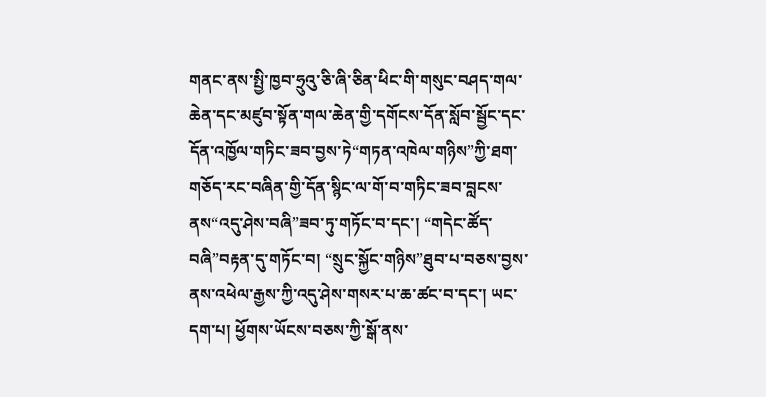གནང་ནས་སྤྱི་ཁྱབ་ཧྲུའུ་ཅི་ཞི་ཅིན་ཕིང་གི་གསུང་བཤད་གལ་ཆེན་དང་མཛུབ་སྟོན་གལ་ཆེན་གྱི་དགོངས་དོན་སློབ་སྦྱོང་དང་དོན་འཁྱོལ་གཏིང་ཟབ་བྱས་ཏེ“གཏན་འཁེལ་གཉིས”ཀྱི་ཐག་གཅོད་རང་བཞིན་གྱི་དོན་སྙིང་ལ་གོ་བ་གཏིང་ཟབ་བླངས་ནས“འདུ་ཤེས་བཞི”ཟབ་ཏུ་གཏོང་བ་དང་། “གདེང་ཚོད་བཞི”བརྟན་དུ་གཏོང་བ། “སྲུང་སྐྱོང་གཉིས”ཐུབ་པ་བཅས་བྱས་ནས་འཕེལ་རྒྱས་ཀྱི་འདུ་ཤེས་གསར་པ་ཆ་ཚང་བ་དང་། ཡང་དག་པ། ཕྱོགས་ཡོངས་བཅས་ཀྱི་སྒོ་ནས་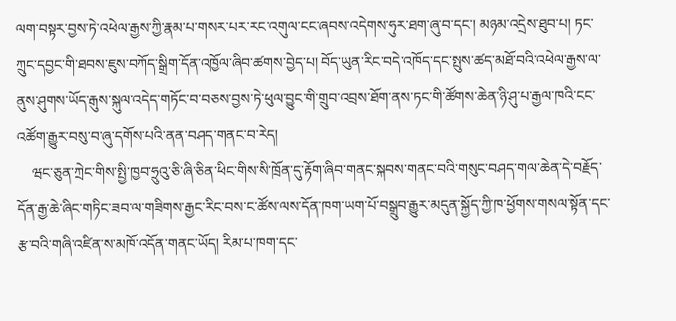ལག་བསྟར་བྱས་ཏེ་འཕེལ་རྒྱས་ཀྱི་རྣམ་པ་གསར་པར་རང་འགུལ་ངང་ཞབས་འདེགས་ཧུར་ཐག་ཞུ་བ་དང་། མཉམ་འདྲེས་ཐུབ་པ། ཏང་ཀྲུང་དབྱང་གི་ཐབས་ཇུས་བཀོད་སྒྲིག་དོན་འཁྱོལ་ཞིབ་ཚགས་བྱེད་པ། བོད་ཡུན་རིང་བདེ་འཁོད་དང་སྤུས་ཚད་མཐོ་བའི་འཕེལ་རྒྱས་ལ་ནུས་ཤུགས་ཡོད་རྒུས་སྐུལ་འདེད་གཏོང་བ་བཅས་བྱས་ཏེ་ཕུལ་བྱུང་གི་གྲུབ་འབྲས་ཐོག་ནས་ཏང་གི་ཚོགས་ཆེན་ཉི་ཤུ་པ་རྒྱལ་ཁའི་ངང་འཚོག་རྒྱུར་བསུ་བ་ཞུ་དགོས་པའི་ནན་བཤད་གནང་བ་རེད།
    ཝང་ཅུན་ཀྲེང་གིས་སྤྱི་ཁྱབ་ཧྲུའུ་ཅི་ཞི་ཅིན་ཕིང་གིས་སི་ཁྲོན་དུ་རྟོག་ཞིབ་གནང་སྐབས་གནང་བའི་གསུང་བཤད་གལ་ཆེན་དེ་བརྗོད་དོན་རྒྱ་ཆེ་ཞིང་གཏིང་ཟབ་ལ་གཟིགས་རྒྱང་རིང་བས་ང་ཚོས་ལས་དོན་ཁག་ཡག་པོ་བསྒྲུབ་རྒྱུར་མདུན་སྐྱོད་ཀྱི་ཁ་ཕྱོགས་གསལ་སྟོན་དང་རྩ་བའི་གཞི་འཛིན་ས་མཁོ་འདོན་གནང་ཡོད། རིམ་པ་ཁག་དང་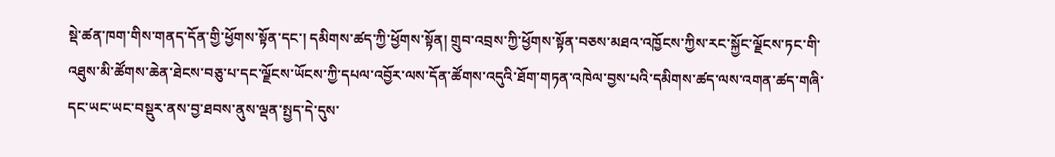སྡེ་ཚན་ཁག་གིས་གནད་དོན་གྱི་ཕྱོགས་སྟོན་དང་། དམིགས་ཚད་ཀྱི་ཕྱོགས་སྟོན། གྲུབ་འབྲས་ཀྱི་ཕྱོགས་སྟོན་བཅས་མཐའ་འཁྱོངས་ཀྱིས་རང་སྐྱོང་ལྗོངས་ཏང་གི་འཐུས་མི་ཚོགས་ཆེན་ཐེངས་བཅུ་པ་དང་ལྗོངས་ཡོངས་ཀྱི་དཔལ་འབྱོར་ལས་དོན་ཚོགས་འདུའི་ཐོག་གཏན་འཁེལ་བྱས་པའི་དམིགས་ཚད་ལས་འགན་ཚད་གཞི་དང་ཡང་ཡང་བསྡུར་ནས་བྱ་ཐབས་ནུས་ལྡན་སྤྱད་དེ་དུས་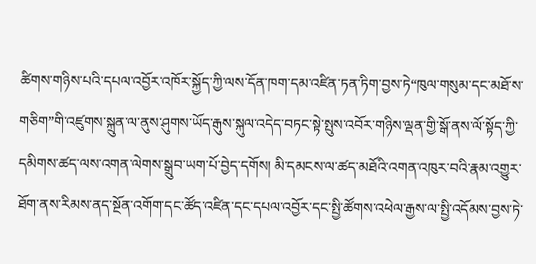ཚིགས་གཉིས་པའི་དཔལ་འབྱོར་འཁོར་སྐྱོད་ཀྱི་ལས་དོན་ཁག་དམ་འཛིན་ཏན་ཏིག་བྱས་ཏེ“ཁུལ་གསུམ་དང་མཐོ་ས་གཅིག”གི་འཛུགས་སྐྲུན་ལ་ནུས་ཤུགས་ཡོད་རྒུས་སྐུལ་འདེད་བཏང་སྟེ་སྤུས་འབོར་གཉིས་ལྡན་གྱི་སྒོ་ནས་ལོ་སྟོད་ཀྱི་དམིགས་ཚད་ལས་འགན་ལེགས་སྒྲུབ་ཡག་པོ་བྱེད་དགོས། མི་དམངས་ལ་ཚད་མཐོའི་འགན་འཁུར་བའི་རྣམ་འགྱུར་ཐོག་ནས་རིམས་ནད་སྔོན་འགོག་དང་ཚོད་འཛིན་དང་དཔལ་འབྱོར་དང་སྤྱི་ཚོགས་འཕེལ་རྒྱས་ལ་སྤྱི་འདོམས་བྱས་ཏེ་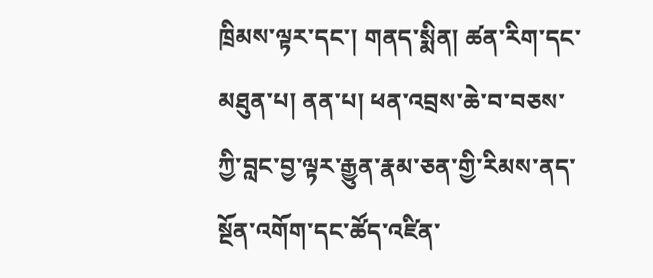ཁྲིམས་ལྟར་དང་། གནད་སྨིན། ཚན་རིག་དང་མཐུན་པ། ནན་པ། ཕན་འབྲས་ཆེ་བ་བཅས་ཀྱི་བླང་བྱ་ལྟར་རྒྱུན་རྣམ་ཅན་གྱི་རིམས་ནད་སྔོན་འགོག་དང་ཚོད་འཛིན་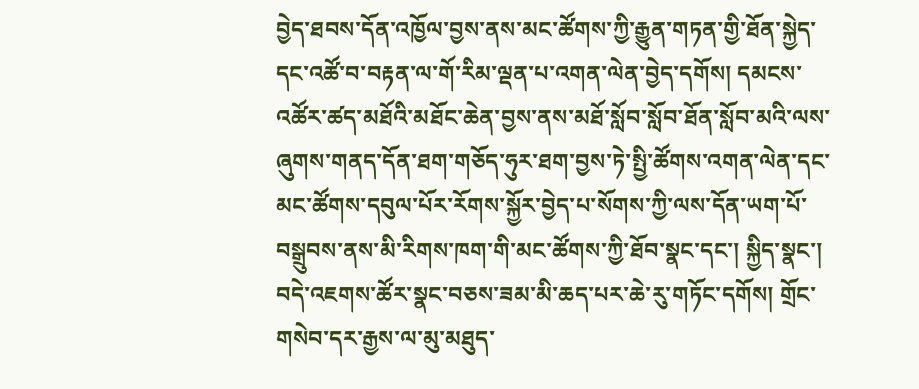བྱེད་ཐབས་དོན་འཁྱོལ་བྱས་ནས་མང་ཚོགས་ཀྱི་རྒྱུན་གཏན་གྱི་ཐོན་སྐྱེད་དང་འཚོ་བ་བརྟན་ལ་གོ་རིམ་ལྡན་པ་འགན་ལེན་བྱེད་དགོས། དམངས་འཚོར་ཚད་མཐོའི་མཐོང་ཆེན་བྱས་ནས་མཐོ་སློབ་སློབ་ཐོན་སློབ་མའི་ལས་ཞུགས་གནད་དོན་ཐག་གཅོད་ཧུར་ཐག་བྱས་ཏེ་སྤྱི་ཚོགས་འགན་ལེན་དང་མང་ཚོགས་དབུལ་པོར་རོགས་སྐྱོར་བྱེད་པ་སོགས་ཀྱི་ལས་དོན་ཡག་པོ་བསྒྲུབས་ནས་མི་རིགས་ཁག་གི་མང་ཚོགས་ཀྱི་ཐོབ་སྣང་དང་། སྐྱིད་སྣང་། བདེ་འཇགས་ཚོར་སྣང་བཅས་ཟམ་མི་ཆད་པར་ཆེ་རུ་གཏོང་དགོས། གྲོང་གསེབ་དར་རྒྱས་ལ་མུ་མཐུད་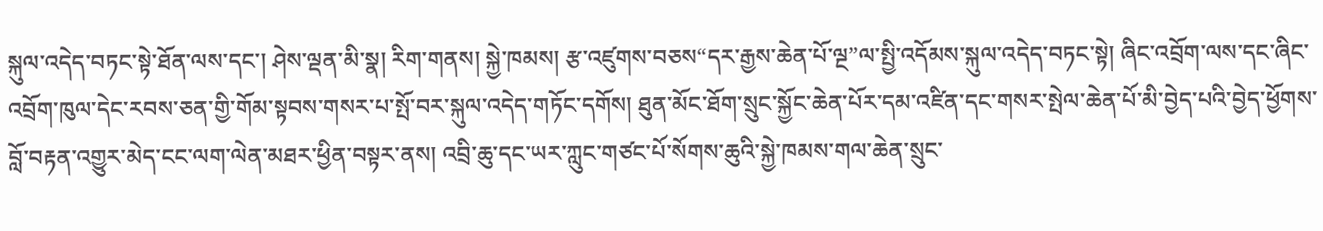སྐུལ་འདེད་བཏང་སྟེ་ཐོན་ལས་དང་། ཤེས་ལྡན་མི་སྣ། རིག་གནས། སྐྱེ་ཁམས། རྩ་འཛུགས་བཅས“དར་རྒྱས་ཆེན་པོ་ལྔ”ལ་སྤྱི་འདོམས་སྐུལ་འདེད་བཏང་སྟེ། ཞིང་འབྲོག་ལས་དང་ཞིང་འབྲོག་ཁུལ་དེང་རབས་ཅན་གྱི་གོམ་སྟབས་གསར་པ་སྤོ་བར་སྐུལ་འདེད་གཏོང་དགོས། ཐུན་མོང་ཐོག་སྲུང་སྐྱོང་ཆེན་པོར་དམ་འཛིན་དང་གསར་སྤེལ་ཆེན་པོ་མི་བྱེད་པའི་བྱེད་ཕྱོགས་བློ་བརྟན་འགྱུར་མེད་ངང་ལག་ལེན་མཐར་ཕྱིན་བསྟར་ནས། འབྲི་ཆུ་དང་ཡར་ཀླུང་གཙང་པོ་སོགས་ཆུའི་སྐྱེ་ཁམས་གལ་ཆེན་སྲུང་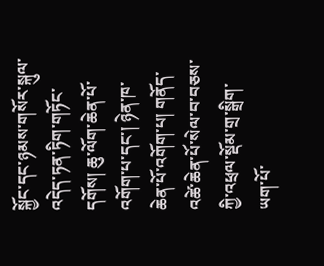སྐྱོང་དང་ཉམས་གསོར་སྐུལ་འདེད་ཏན་ཏིག་གཏོང་དགོས། ཆུ་ལོག་ཆེན་པོ་འགོག་པ་དང་། ཉེན་ཁ་ཆེན་པོ་འགོག་པ། གནོད་འཚེ་ཆེན་པོ་སེལ་བ་བཅས་ཀྱི་འཕྲལ་སྡོམ་གྲ་སྒྲིག་ཡག་པོ་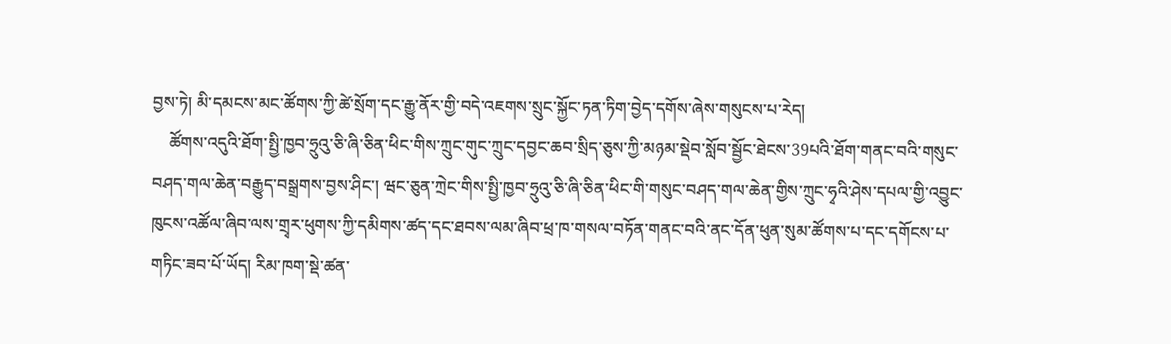བྱས་ཏེ། མི་དམངས་མང་ཚོགས་ཀྱི་ཚེ་སྲོག་དང་རྒྱུ་ནོར་གྱི་བདེ་འཇགས་སྲུང་སྐྱོང་ཏན་ཏིག་བྱེད་དགོས་ཞེས་གསུངས་པ་རེད།
    ཚོགས་འདུའི་ཐོག་སྤྱི་ཁྱབ་ཧྲུའུ་ཅི་ཞི་ཅིན་ཕིང་གིས་ཀྲུང་གུང་ཀྲུང་དབྱང་ཆབ་སྲིད་ཅུས་ཀྱི་མཉམ་སྡེབ་སློབ་སྦྱོང་ཐེངས་39པའི་ཐོག་གནང་བའི་གསུང་བཤད་གལ་ཆེན་བརྒྱུད་བསྒྲགས་བྱས་ཤིང་། ཝང་ཅུན་ཀྲེང་གིས་སྤྱི་ཁྱབ་ཧྲུའུ་ཅི་ཞི་ཅིན་ཕིང་གི་གསུང་བཤད་གལ་ཆེན་གྱིས་ཀྲུང་ཧྭའི་ཤེས་དཔལ་གྱི་འབྱུང་ཁུངས་འཚོལ་ཞིབ་ལས་གྲྭར་ཕུགས་ཀྱི་དམིགས་ཚད་དང་ཐབས་ལམ་ཞིབ་ཕྲ་ཁ་གསལ་བཏོན་གནང་བའི་ནང་དོན་ཕུན་སུམ་ཚོགས་པ་དང་དགོངས་པ་གཏིང་ཟབ་པོ་ཡོད། རིམ་ཁག་སྡེ་ཚན་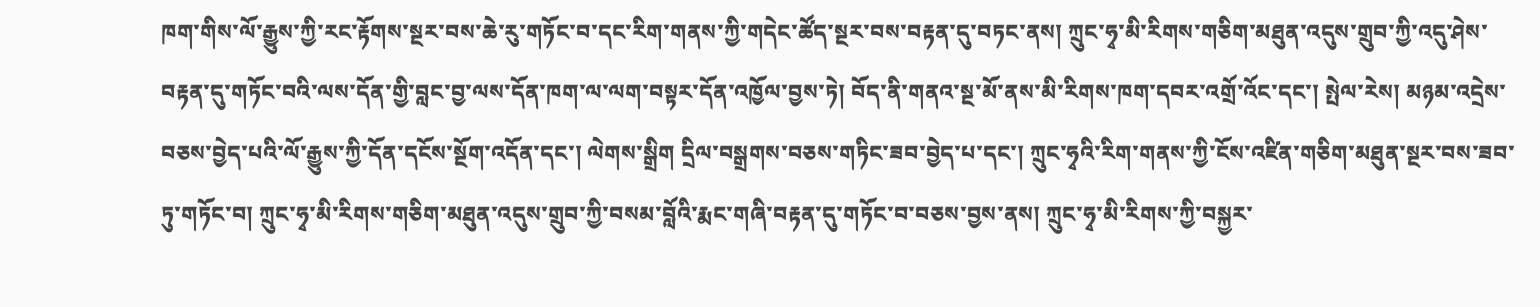ཁག་གིས་ལོ་རྒྱུས་ཀྱི་རང་རྟོགས་སྔར་བས་ཆེ་རུ་གཏོང་བ་དང་རིག་གནས་ཀྱི་གདེང་ཚོད་སྔར་བས་བརྟན་དུ་བཏང་ནས། ཀྲུང་ཧྭ་མི་རིགས་གཅིག་མཐུན་འདུས་གྲུབ་ཀྱི་འདུ་ཤེས་བརྟན་དུ་གཏོང་བའི་ལས་དོན་གྱི་བླང་བྱ་ལས་དོན་ཁག་ལ་ལག་བསྟར་དོན་འཁྱོལ་བྱས་ཏེ། བོད་ནི་གནའ་སྔ་མོ་ནས་མི་རིགས་ཁག་དབར་འགྲོ་འོང་དང་། སྤེལ་རེས། མཉམ་འདྲེས་བཅས་བྱེད་པའི་ལོ་རྒྱུས་ཀྱི་དོན་དངོས་སྔོག་འདོན་དང་། ལེགས་སྒྲིག དྲིལ་བསྒྲགས་བཅས་གཏིང་ཟབ་བྱེད་པ་དང་། ཀྲུང་ཧྭའི་རིག་གནས་ཀྱི་ངོས་འཛིན་གཅིག་མཐུན་སྔར་བས་ཟབ་ཏུ་གཏོང་བ། ཀྲུང་ཧྭ་མི་རིགས་གཅིག་མཐུན་འདུས་གྲུབ་ཀྱི་བསམ་བློའི་རྨང་གཞི་བརྟན་དུ་གཏོང་བ་བཅས་བྱས་ནས། ཀྲུང་ཧྭ་མི་རིགས་ཀྱི་བསྐྱར་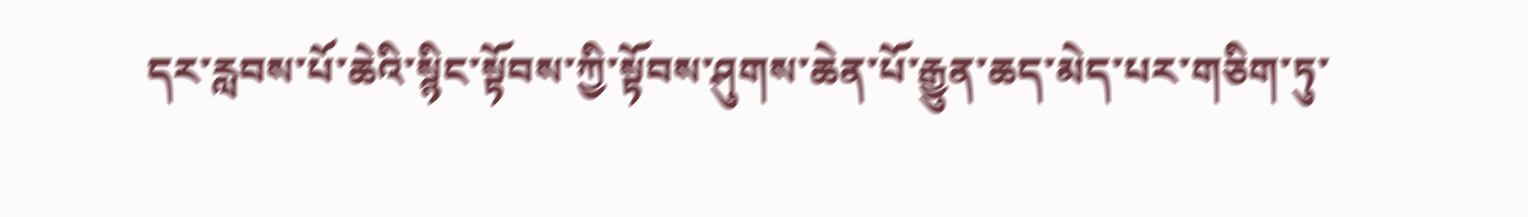དར་རླབས་པོ་ཆེའི་སྙིང་སྟོབས་ཀྱི་སྟོབས་ཤུགས་ཆེན་པོ་རྒྱུན་ཆད་མེད་པར་གཅིག་ཏུ་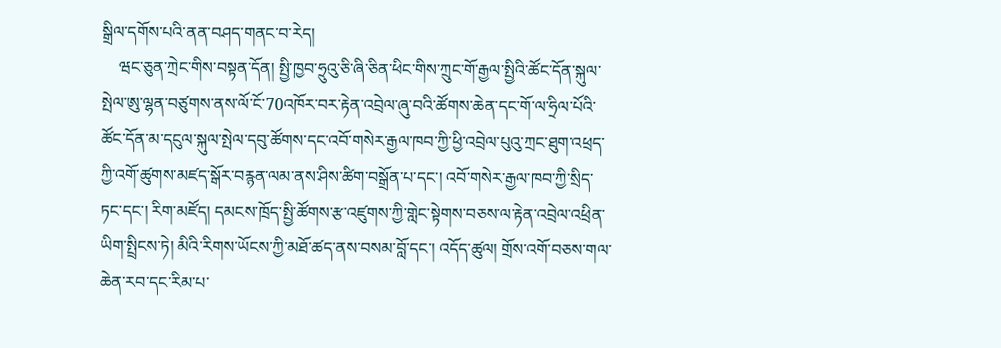སྒྲིལ་དགོས་པའི་ནན་བཤད་གནང་བ་རེད།
    ཝང་ཅུན་ཀྲེང་གིས་བསྟན་དོན། སྤྱི་ཁྱབ་ཧྲུའུ་ཅི་ཞི་ཅིན་ཕིང་གིས་ཀྲུང་གོ་རྒྱལ་སྤྱིའི་ཚོང་དོན་སྐུལ་སྤེལ་ཨུ་ལྷན་བཙུགས་ནས་ལོ་ངོ་70འཁོར་བར་རྟེན་འབྲེལ་ཞུ་བའི་ཚོགས་ཆེན་དང་གོ་ལ་ཧྲིལ་པོའི་ཚོང་དོན་མ་དངུལ་སྐུལ་སྤེལ་དབུ་ཚོགས་དང་འབོ་གསེར་རྒྱལ་ཁབ་ཀྱི་ཕྱི་འབྲེལ་པུའུ་ཀྲང་ཐུག་འཕྲད་ཀྱི་འགོ་ཚུགས་མཛད་སྒོར་བརྙན་ལམ་ནས་ཤིས་ཚིག་བསྒྲོན་པ་དང་། འབོ་གསེར་རྒྱལ་ཁབ་ཀྱི་སྲིད་ཏང་དང་། རིག་མཛོད། དམངས་ཁྲོད་སྤྱི་ཚོགས་རྩ་འཛུགས་ཀྱི་གླེང་སྟེགས་བཅས་ལ་རྟེན་འབྲེལ་འཕྲིན་ཡིག་སྤྲིངས་ཏེ། མིའི་རིགས་ཡོངས་ཀྱི་མཐོ་ཚད་ནས་བསམ་བློ་དང་། འདོད་ཚུལ། གྲོས་འགོ་བཅས་གལ་ཆེན་རབ་དང་རིམ་པ་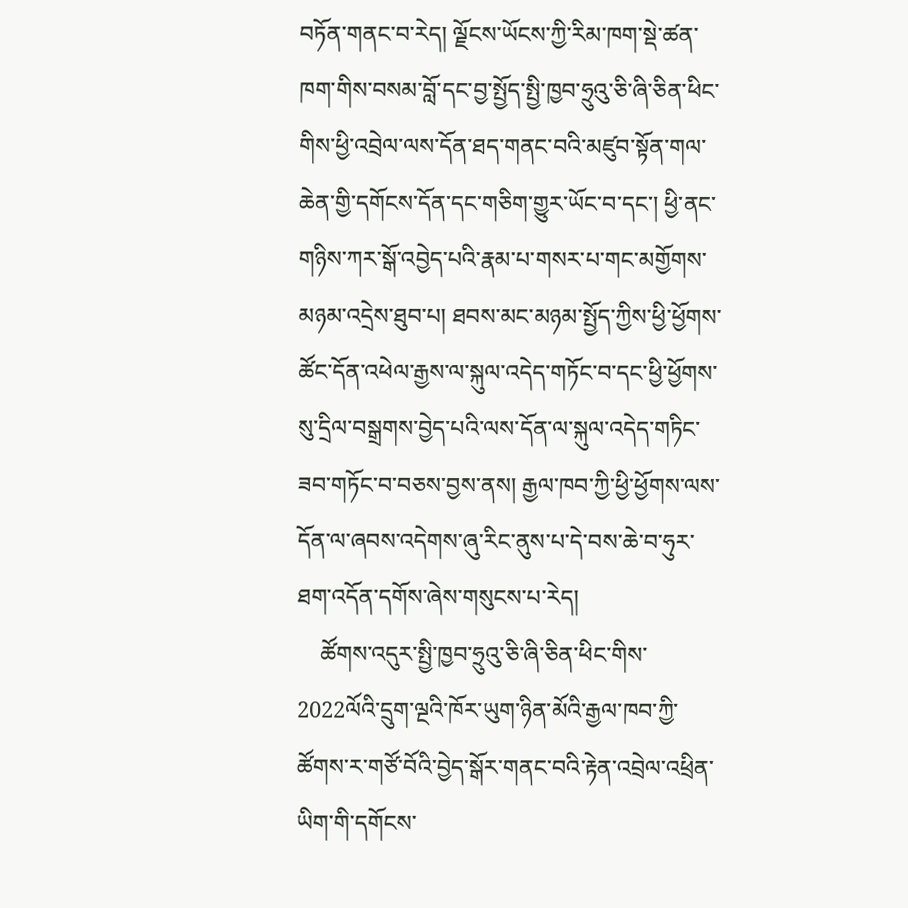བཏོན་གནང་བ་རེད། ལྗོངས་ཡོངས་ཀྱི་རིམ་ཁག་སྡེ་ཚན་ཁག་གིས་བསམ་བློ་དང་བྱ་སྤྱོད་སྤྱི་ཁྱབ་ཧྲུའུ་ཅི་ཞི་ཅིན་ཕིང་གིས་ཕྱི་འབྲེལ་ལས་དོན་ཐད་གནང་བའི་མཛུབ་སྟོན་གལ་ཆེན་གྱི་དགོངས་དོན་དང་གཅིག་གྱུར་ཡོང་བ་དང་། ཕྱི་ནང་གཉིས་ཀར་སྒོ་འབྱེད་པའི་རྣམ་པ་གསར་པ་གང་མགྱོགས་མཉམ་འདྲེས་ཐུབ་པ། ཐབས་མང་མཉམ་སྤྱོད་ཀྱིས་ཕྱི་ཕྱོགས་ཚོང་དོན་འཕེལ་རྒྱས་ལ་སྐུལ་འདེད་གཏོང་བ་དང་ཕྱི་ཕྱོགས་སུ་དྲིལ་བསྒྲགས་བྱེད་པའི་ལས་དོན་ལ་སྐུལ་འདེད་གཏིང་ཟབ་གཏོང་བ་བཅས་བྱས་ནས། རྒྱལ་ཁབ་ཀྱི་ཕྱི་ཕྱོགས་ལས་དོན་ལ་ཞབས་འདེགས་ཞུ་རིང་ནུས་པ་དེ་བས་ཆེ་བ་ཧུར་ཐག་འདོན་དགོས་ཞེས་གསུངས་པ་རེད།
    ཚོགས་འདུར་སྤྱི་ཁྱབ་ཧྲུའུ་ཅི་ཞི་ཅིན་ཕིང་གིས་2022ལོའི་དྲུག་ལྔའི་ཁོར་ཡུག་ཉིན་མོའི་རྒྱལ་ཁབ་ཀྱི་ཚོགས་ར་གཙོ་བོའི་བྱེད་སྒོར་གནང་བའི་རྟེན་འབྲེལ་འཕྲིན་ཡིག་གི་དགོངས་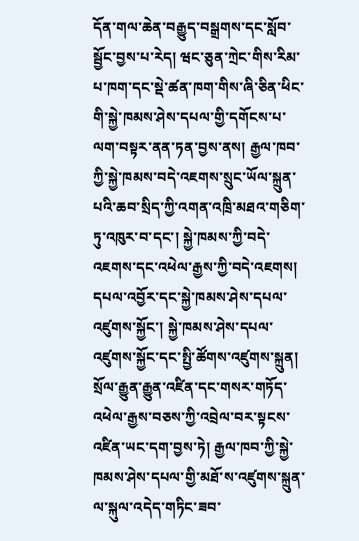དོན་གལ་ཆེན་བརྒྱུད་བསྒྲགས་དང་སློབ་སྦྱོང་བྱས་པ་རེད། ཝང་ཅུན་ཀྲེང་གིས་རིམ་པ་ཁག་དང་སྡེ་ཚན་ཁག་གིས་ཞི་ཅིན་ཕིང་གི་སྐྱེ་ཁམས་ཤེས་དཔལ་གྱི་དགོངས་པ་ལག་བསྟར་ནན་ཏན་བྱས་ནས། རྒྱལ་ཁབ་ཀྱི་སྐྱེ་ཁམས་བདེ་འཇགས་སྲུང་ཡོལ་སྐྲུན་པའི་ཆབ་སྲིད་ཀྱི་འགན་འཁྲི་མཐའ་གཅིག་ཏུ་འཁུར་བ་དང་། སྐྱེ་ཁམས་ཀྱི་བདེ་འཇགས་དང་འཕེལ་རྒྱས་ཀྱི་བདེ་འཇགས། དཔལ་འབྱོར་དང་སྐྱེ་ཁམས་ཤེས་དཔལ་འཛུགས་སྐྱོང་། སྐྱེ་ཁམས་ཤེས་དཔལ་འཛུགས་སྐྱོང་དང་སྤྱི་ཚོགས་འཛུགས་སྐྲུན། སྲོལ་རྒྱུན་རྒྱུན་འཛིན་དང་གསར་གཏོད་འཕེལ་རྒྱས་བཅས་ཀྱི་འབྲེལ་བར་སྟངས་འཛིན་ཡང་དག་བྱས་ཏེ། རྒྱལ་ཁབ་ཀྱི་སྐྱེ་ཁམས་ཤེས་དཔལ་གྱི་མཐོ་ས་འཛུགས་སྐྲུན་ལ་སྐུལ་འདེད་གཏིང་ཟབ་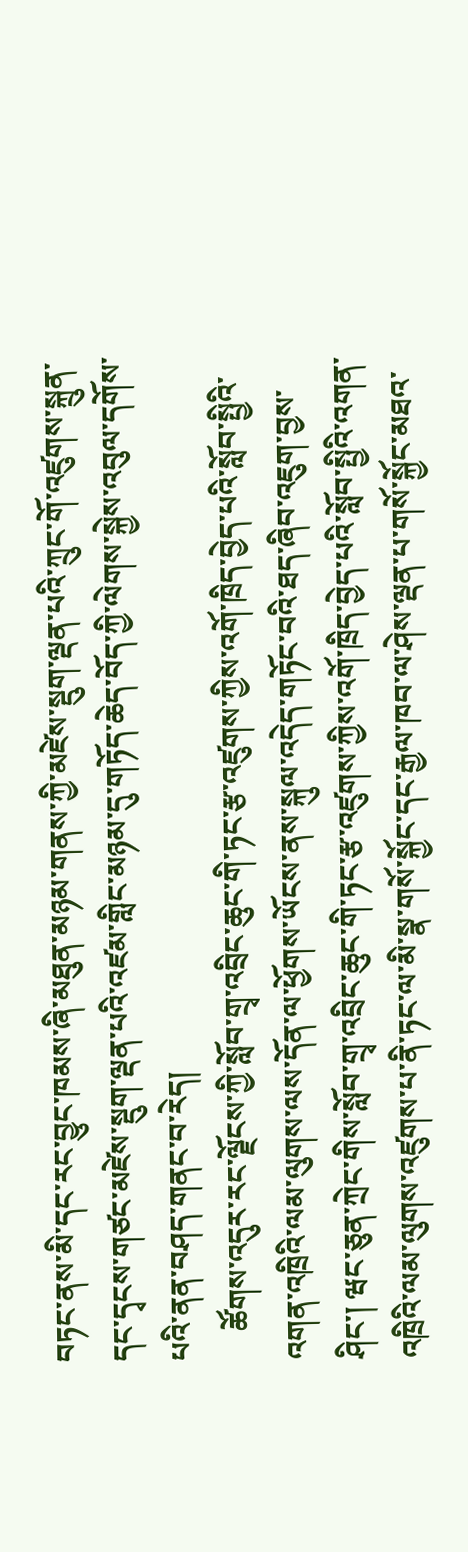བཏང་ནས་མི་དང་རང་བྱུང་ཁམས་ཞི་མཐུན་མཉམ་གནས་ཀྱི་མཛེས་སྡུག་ལྡན་པའི་ཀྲུང་གོ་འཛུགས་སྐྲུན་དང་དྭངས་གཙང་མཛེས་སྡུག་ལྡན་པའི་འཛམ་གླིང་མཉམ་དུ་གཏོད་ཆེད་བོད་ཀྱི་ལེགས་སྐྱེས་འབུལ་དགོས་པའི་ནན་བཤད་གནང་བ་རེད།
    ཚོགས་འདུར་རང་ལྗོངས་ཀྱི་སློབ་གྲྭ་འབྲིང་ཆུང་གི་ཏང་རྩ་འཛུགས་ཀྱིས་འགོ་ཁྲིད་བྱེད་པའི་སློབ་སྤྱིའི་འགན་འཁྲིའི་ལམ་ལུགས་ལས་དོན་ལ་ཕྱོགས་ཡོངས་ནས་སྐུལ་འདེད་གཏོང་བའི་ཐད་ཞིབ་འཇུག་བྱས་ཤིང་། ཝང་ཅུན་ཀྲེང་གིས་སློབ་གྲྭ་འབྲིང་ཆུང་གི་ཏང་རྩ་འཛུགས་ཀྱིས་འགོ་ཁྲིད་བྱེད་པའི་སློབ་སྤྱིའི་འགན་འཁྲིའི་ལམ་ལུགས་འཛུགས་པ་ནི་ཏང་ལ་མི་སྣ་གསོ་སྐྱོང་དང་རྒྱལ་ཁབ་ལ་ཤེས་ལྡན་པ་གསོ་སྐྱོང་མཐའ་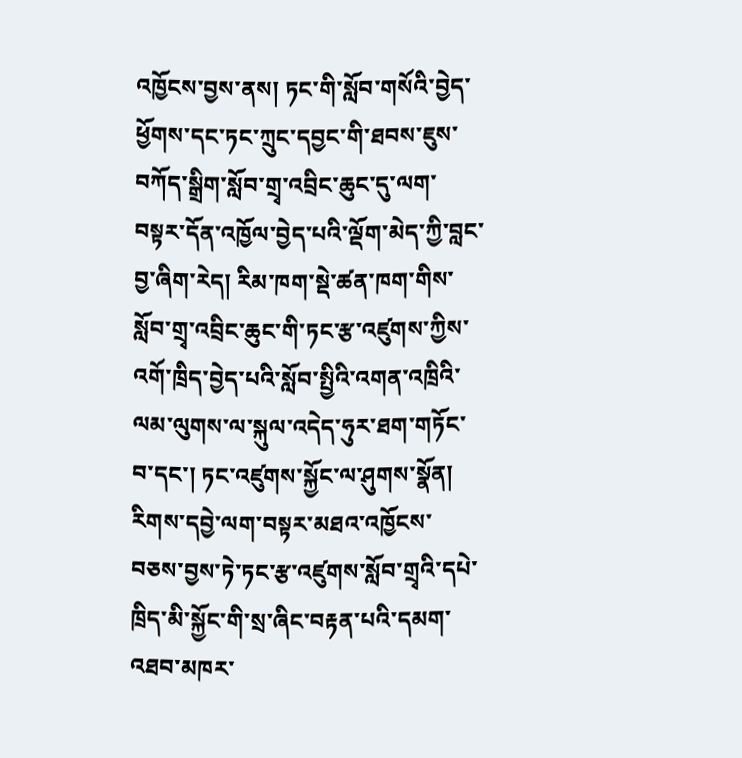འཁྱོངས་བྱས་ནས། ཏང་གི་སློབ་གསོའི་བྱེད་ཕྱོགས་དང་ཏང་ཀྲུང་དབྱང་གི་ཐབས་ཇུས་བཀོད་སྒྲིག་སློབ་གྲྭ་འབྲིང་ཆུང་དུ་ལག་བསྟར་དོན་འཁྱོལ་བྱེད་པའི་ལྡོག་མེད་ཀྱི་བླང་བྱ་ཞིག་རེད། རིམ་ཁག་སྡེ་ཚན་ཁག་གིས་སློབ་གྲྭ་འབྲིང་ཆུང་གི་ཏང་རྩ་འཛུགས་ཀྱིས་འགོ་ཁྲིད་བྱེད་པའི་སློབ་སྤྱིའི་འགན་འཁྲིའི་ལམ་ལུགས་ལ་སྐུལ་འདེད་ཧུར་ཐག་གཏོང་བ་དང་། ཏང་འཛུགས་སྐྱོང་ལ་ཤུགས་སྣོན། རིགས་དབྱེ་ལག་བསྟར་མཐའ་འཁྱོངས་བཅས་བྱས་ཏེ་ཏང་རྩ་འཛུགས་སློབ་གྲྭའི་དཔེ་ཁྲིད་མི་སྐྱོང་གི་སྲ་ཞིང་བརྟན་པའི་དམག་འཐབ་མཁར་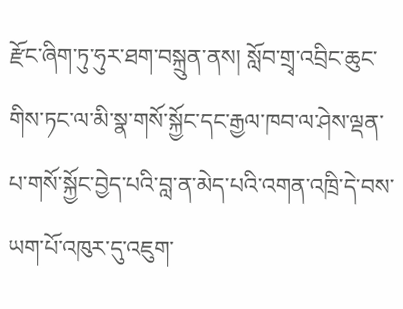རྫོང་ཞིག་ཏུ་ཧུར་ཐག་བསྐྲུན་ནས། སློབ་གྲྭ་འབྲིང་ཆུང་གིས་ཏང་ལ་མི་སྣ་གསོ་སྐྱོང་དང་རྒྱལ་ཁབ་ལ་ཤེས་ལྡན་པ་གསོ་སྐྱོང་བྱེད་པའི་བླ་ན་མེད་པའི་འགན་འཁྲི་དེ་བས་ཡག་པོ་འཁུར་དུ་འཇུག་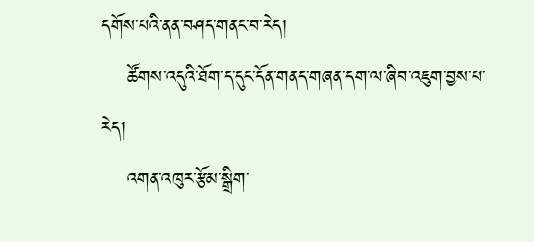དགོས་པའི་ནན་བཤད་གནང་བ་རེད།
    ཚོགས་འདུའི་ཐོག་ད་དུང་དོན་གནད་གཞན་དག་ལ་ཞིབ་འཇུག་བྱས་པ་རེད།
    འགན་འཁུར་རྩོམ་སྒྲིག་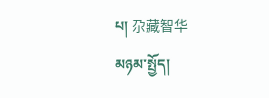པ། 尕藏智华
མཉམ་སྤྱོད།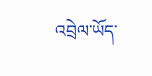འབྲེལ་ཡོད་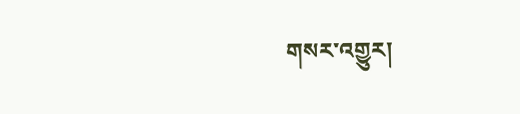གསར་འགྱུར།